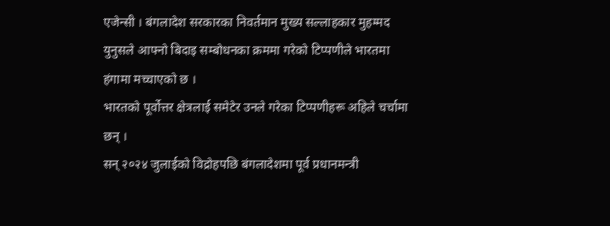एजेन्सी । बंगलादेश सरकारका निवर्तमान मुख्य सल्लाहकार मुहम्मद युनुसले आफ्नो बिदाइ सम्बोधनका क्रममा गरेको टिप्पणीले भारतमा हंगामा मच्चाएको छ ।
भारतको पूर्वोत्तर क्षेत्रलाई समेटेर उनले गरेका टिप्पणीहरू अहिले चर्चामा छन् ।
सन् २०२४ जुलाईको विद्रोहपछि बंगलादेशमा पूर्व प्रधानमन्त्री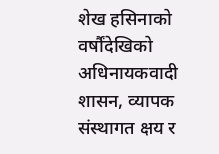शेख हसिनाको वर्षौंदेखिको अधिनायकवादी शासन, व्यापक संस्थागत क्षय र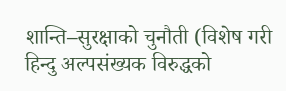शान्ति–सुरक्षाको चुनौती (विशेष गरी हिन्दु अल्पसंख्यक विरुद्धको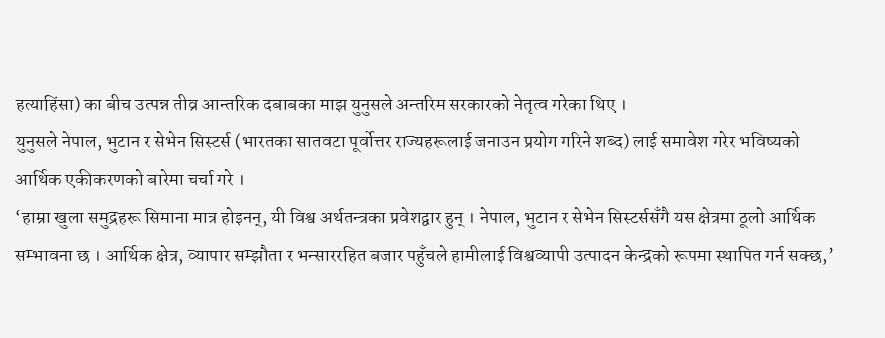हत्याहिंसा) का बीच उत्पन्न तीव्र आन्तरिक दबाबका माझ युनुसले अन्तरिम सरकारको नेतृत्व गरेका थिए ।
युनुसले नेपाल, भुटान र सेभेन सिस्टर्स (भारतका सातवटा पूर्वोत्तर राज्यहरूलाई जनाउन प्रयोग गरिने शब्द) लाई समावेश गरेर भविष्यको आर्थिक एकीकरणको बारेमा चर्चा गरे ।
‘हाम्रा खुला समुद्रहरू सिमाना मात्र होइनन्, यी विश्व अर्थतन्त्रका प्रवेशद्वार हुन् । नेपाल, भुटान र सेभेन सिस्टर्ससँगै यस क्षेत्रमा ठूलो आर्थिक सम्भावना छ । आर्थिक क्षेत्र, व्यापार सम्झौता र भन्साररहित बजार पहुँचले हामीलाई विश्वव्यापी उत्पादन केन्द्रको रूपमा स्थापित गर्न सक्छ,’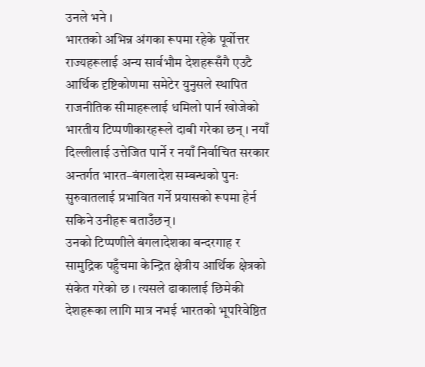उनले भने ।
भारतको अभिन्न अंगका रूपमा रहेके पूर्वोत्तर राज्यहरूलाई अन्य सार्वभौम देशहरूसँगै एउटै आर्थिक दृष्टिकोणमा समेटेर युनुसले स्थापित राजनीतिक सीमाहरूलाई धमिलो पार्न खोजेको भारतीय टिप्पणीकारहरूले दाबी गरेका छन् । नयाँ दिल्लीलाई उत्तेजित पार्ने र नयाँ निर्वाचित सरकार अन्तर्गत भारत–बंगलादेश सम्बन्धको पुनः सुरुवातलाई प्रभावित गर्ने प्रयासको रूपमा हेर्न सकिने उनीहरू बताउँछन् ।
उनको टिप्पणीले बंगलादेशका बन्दरगाह र सामुद्रिक पहुँचमा केन्द्रित क्षेत्रीय आर्थिक क्षेत्रको संकेत गरेको छ । त्यसले ढाकालाई छिमेकी देशहरूका लागि मात्र नभई भारतको भूपरिवेष्ठित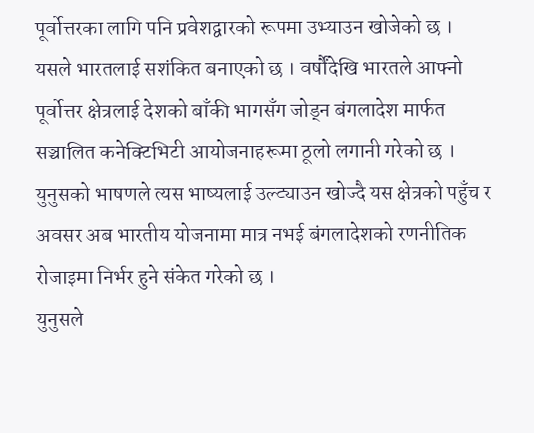पूर्वोत्तरका लागि पनि प्रवेशद्वारको रूपमा उभ्याउन खोजेको छ ।
यसले भारतलाई सशंकित बनाएको छ । वर्षौंदेखि भारतले आफ्नो पूर्वोत्तर क्षेत्रलाई देशको बाँकी भागसँग जोड्न बंगलादेश मार्फत सञ्चालित कनेक्टिभिटी आयोजनाहरूमा ठूलो लगानी गरेको छ ।
युनुसको भाषणले त्यस भाष्यलाई उल्ट्याउन खोज्दै यस क्षेत्रको पहुँच र अवसर अब भारतीय योजनामा मात्र नभई बंगलादेशको रणनीतिक रोजाइमा निर्भर हुने संकेत गरेको छ ।
युनुसले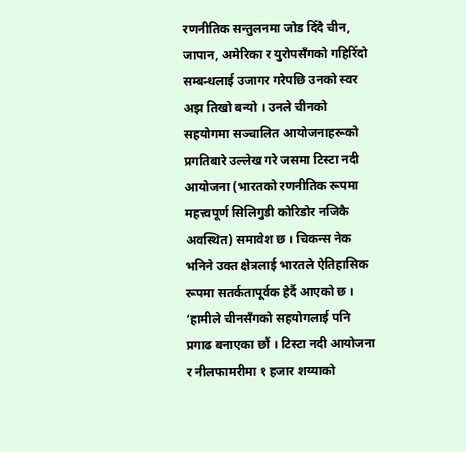रणनीतिक सन्तुलनमा जोड दिँदै चीन, जापान, अमेरिका र युरोपसँगको गहिरिँदो सम्बन्धलाई उजागर गरेपछि उनको स्वर अझ तिखो बन्यो । उनले चीनको सहयोगमा सञ्चालित आयोजनाहरूको प्रगतिबारे उल्लेख गरे जसमा टिस्टा नदी आयोजना (भारतको रणनीतिक रूपमा महत्त्वपूर्ण सिलिगुडी कोरिडोर नजिकै अवस्थित) समावेश छ । चिकन्स नेक भनिने उक्त क्षेत्रलाई भारतले ऐतिहासिक रूपमा सतर्कतापूर्वक हेर्दै आएको छ ।
‘हामीले चीनसँगको सहयोगलाई पनि प्रगाढ बनाएका छौं । टिस्टा नदी आयोजना र नीलफामरीमा १ हजार शय्याको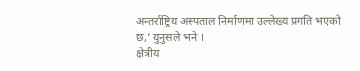अन्तर्राष्ट्रिय अस्पताल निर्माणमा उल्लेख्य प्रगति भएको छ,’ युनुसले भने ।
क्षेत्रीय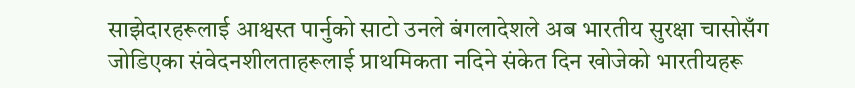साझेदारहरूलाई आश्वस्त पार्नुको साटो उनले बंगलादेशले अब भारतीय सुरक्षा चासोसँग जोडिएका संवेदनशीलताहरूलाई प्राथमिकता नदिने संकेत दिन खोजेको भारतीयहरू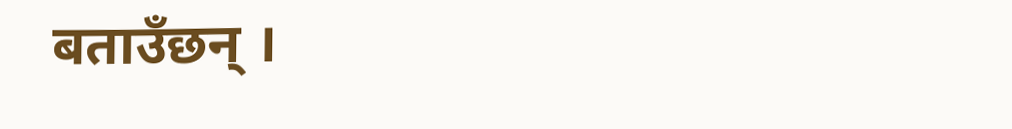बताउँछन् ।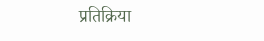प्रतिक्रिया